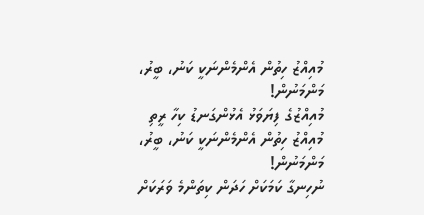މުއިއްޒު ހިތުން އެންމެންނަކީ ކަނު، ބީރު، މަންމަނުން!
މުއިއްޒުގެ ފިޔަވަޅު އެޅުންގަނޑު ކިހާ ރީތި
މުއިއްޒު ހިތުން އެންމެންނަކީ ކަނު، ބީރު، މަންމަނުން!
ނުހިނގާ ކަމަކަށް ހަދަން ކިތަންމެ ވަރަކަށް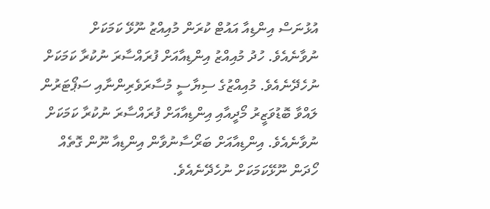އުޅުނަސް އިންޑިއާ އައުޓް ކުރަން މުއިއްޒު ނޫޅޭ ކަމަކަށް ނުވާނެއެވެ. ހުދު މުއިއްޒު އިންޑިއާއަށް ފުރައްސާރަ ނުކުރާ ކަމަކަށް ނުހެދޭނެއެވެ. މުއިއްޒުގެ ސިޔާސީ މުސާރަވެރިންނާއި ސަޕޯޓަރުން ލައްވާ ބޮޑުވަޒީރު މޯދީއާއި އިންޑިއާއަށް ފުރައްސާރަ ނުކުރާ ކަމަކަށް ނުވާނެއެވެ. އިންޑިއާއަށް ބަރޯސާނުވާން އިންޑިއާ ނޫން ގޮތެއް ހޯދަން ނޫޅޭކަމަކަށް ނުހެދޭނެއެވެ.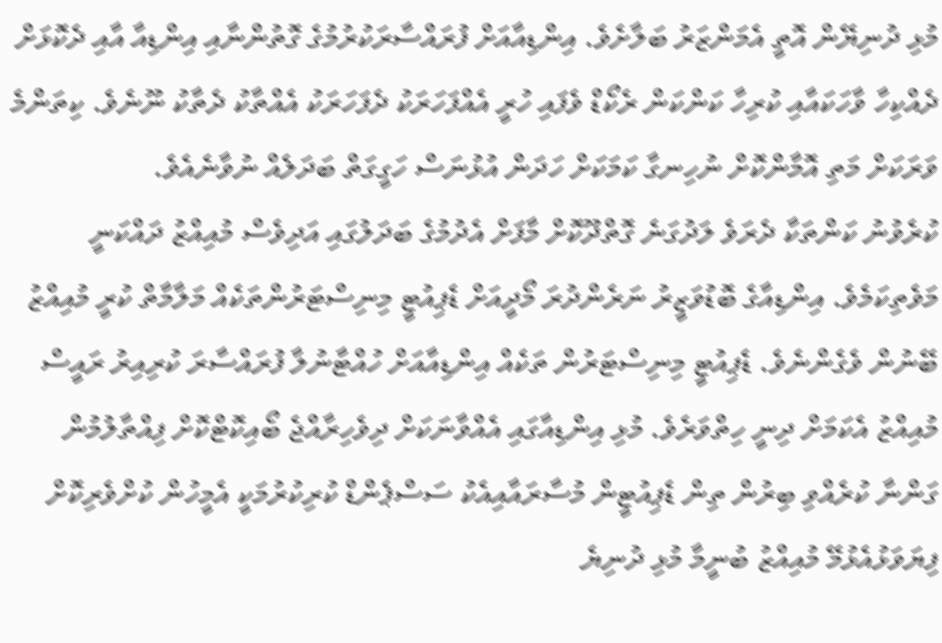މުޅި ދުނިޔޭން އޮތީ އެމަންޒަރު ބަލާށެވެ. އިންޑިއާއަށް ފުރައްސާރަކުރުމުގެ ގޮތުންނާއި އިންޑިއާ އާއި ދެކޮޅަށް ދެއްކިހާ ވާހަކައާއި ކުރިހާ ކަންކަން ރެކޯޑް ވެފައި ހުރީ އެއްފަހަރަކު ދެފަހަރަކު އެއްތާކު ދެތާކު ނޫނެވެ. ކިތަންމެ ވަރަކަށް މަތި އޮމާންކޮށް ނުހިނގާ ކަމަކަށް ހަދަން އުޅުނަސް ހަގީގަތް ބަދަލެއް ނުވާނެއެވެ.
ކުރެވުނު ކަންތަކާ ދެރަވެ ލަދުގަނެ ގޮތްދޫކޮށް މާފަށް އެދުމުގެ ބަދަލުގައި އަދިވެސް މުއިއްޒު ދައްކަނީ މަވެތިކަމެވެ. އިންޑިއާގެ ބޮޑުވަޒީރު ނަރެންދުރަ މޯދީއަށް ޑެޕިއުޓީ މިނިސްޓަރުންތަކެއް މަލާމާތް ކުރީ މުއިއްޒު ބޭނުން ވެގެންނެވެ. ޑެޕިއުޓީ މިނިސްޓަރުން ތަކެއް އިންޑިއާއަށް ހުއްޓާނުލާ ފުރައްސާރަ ކުރިއިރު ރައީސް މުއިއްޒު އެކަމަށް ދިނީ ހިތްވަރެވެ. މުޅި އިންޑިއާގައި އެއްވާނަކަށް ދިވެހިރާއްޖެ ބޯއިކޮޓްކޮށް ފިއްތާލުމުން ގަންނާ ކުރެއްވި ބިރުން ތިން ޑެޕިއުޓީން މުސާރައާއިއެކު ސަސްޕެންޑް ކުރިކުރުމަކީ އެމީހުން ކުށްވެރިކޮށް ފިޔަވަޅުއެޅުމޭ މުއިއްޒު ބުނީމާ މުޅި ދުނިޔެ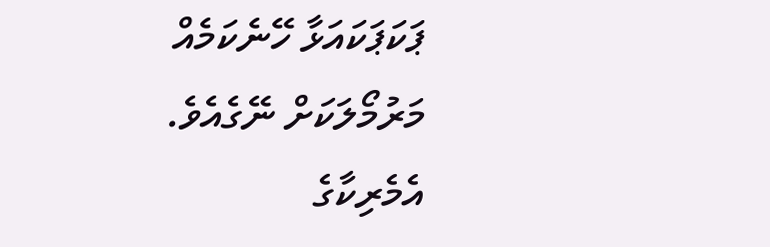ޕަކަޕަކައަޅާ ހޭނެކަމެއް މަރުމޯލަކަށް ނޭގެއެވެ.
އެމެރިކާގެ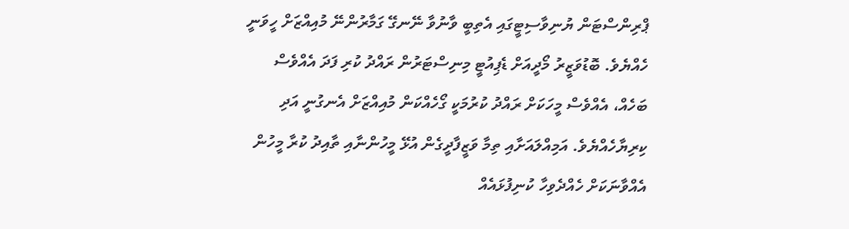ޕްރިންސްޓަން ޔުނިވާސިޓީގައި އެތިބީ ވާނުވާ ނޭނގޭ ގަމާރުންނޭ މުއިއްޒަށް ހީވަނީ ހެއްޔެވެ. ބޮޑުވަޒީރު މޯދީއަށް ޑެޕިއުޓީ މިނިސްޓަރުން ރައްދު ކުރި ފަދަ އެއްވެސް ބަހެއް، އެއްވެސް މީހަކަށް ރައްދު ކުރުމަކީ ގޯހެއްކަން މުއިއްޒަށް އެނގުނީ އަދި ކިރިޔާހެއްޔެވެ. އަމިއްލައަށާއި ތިމާ ވަޒީފާދީގެން އުޅޭ މީހުންނާއި ތާއިދު ކުރާ މީހުން އެއްވާނަކަށް ހެއްދެވިހާ ކުނިފުޅައެއް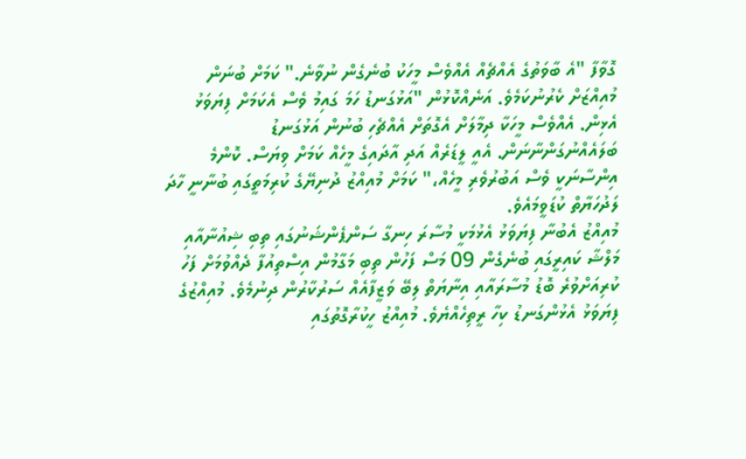ގޮވާފާ "އެ ބާވަތުގެ އެއްޗެއް އެއްވެސް މީހަކު ބުނެގެން ނުވާނެ." ކަމަށް ބުނަން މުއިއްޒަށް ކެރުނުކަމެވެ. އަނެއްކޮޅުން "އަޅުގަނޑު ހަމަ ގައިމު ވެސް އެކަމަށް ފިޔަވަޅު އެޅިން. އެއްވެސް މީހަކާ ދިމާލަށް އެގޮތަށް އެއްޗެހި ބުނުން އަޅުގަނޑު ބަލައެއްނުގަންނާނަން. އެއީ ލީޑަރެއް އަދި އާދައިގެ މީހެއް ކަމަށް ވިޔަސް. ކޮންމެ އިންސާނަކީ ވެސް އަބުރުވެރި މީހެއް،" ކަމަށް މުއިއްޒު ދުނިޔޭގެ ކުރިމަތީގައި ބުނާނީ ހާދަ ލަދުހަޔާތް ކުޑަވީމައެވެ.
މުއިއްޒު އެބުނާ ފިޔަވަޅު އެޅުމަކީ މުސާރަ ހިނގާ ސަންޕެންޝަނުގައި ތިބި ޝިއުނާއާއި މަލްޝާ ކައިރީގައި ބުނެގެން 09 މަސް ފަހުން ތިބި މަގާމުން އިސްތިއުފާ ދެއްވުމަށް ފަހު ކުރިއަށްވުރެ ބޮޑު މުސާރައާއި އިނާޔަތް ލިބޭ ވަޒީފާއެއް ސަރުކާރުން ދިނުމެވެ. މުއިއްޒުގެ ފިޔަވަޅު އެޅުންގަނޑު ކިހާ ރީތިހެއްޔެވެ. މުއިއްޒު ހީކުރާގޮތުގައި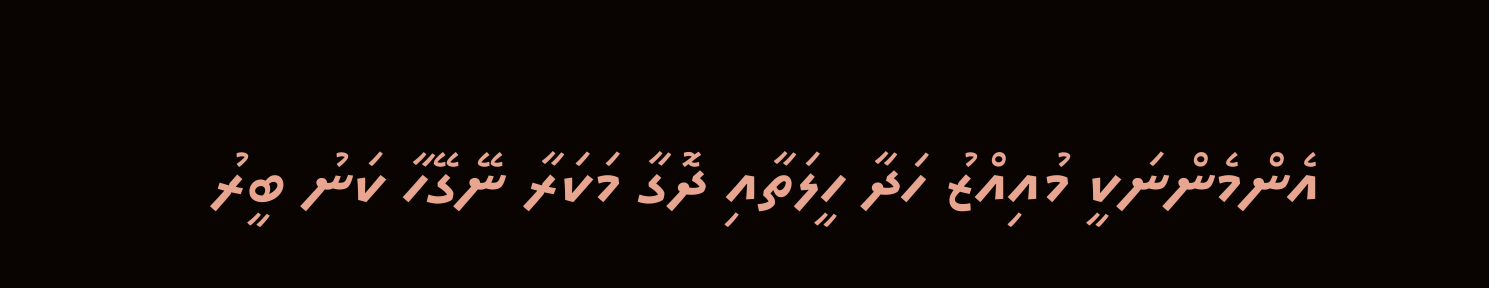އެންމެންނަކީ މުއިއްޒު ހަދާ ހީލަތާއި ދޮގާ މަކަރާ ނޭގޭހާ ކަނު ބީރު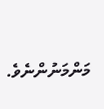މަންމަނުންނެވެ.